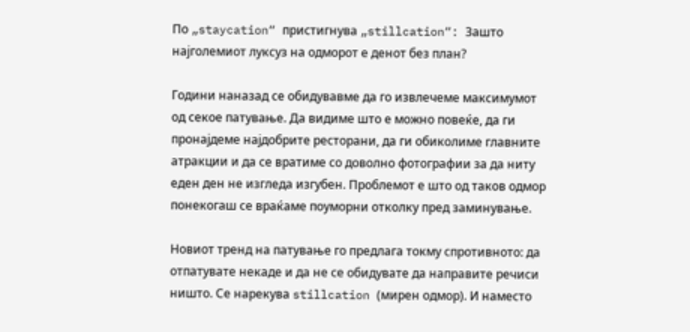По „staycation“ пристигнува „stillcation“: Зашто најголемиот луксуз на одморот е денот без план?

Години наназад се обидувавме да го извлечеме максимумот од секое патување. Да видиме што е можно повеќе, да ги пронајдеме најдобрите ресторани, да ги обиколиме главните атракции и да се вратиме со доволно фотографии за да ниту еден ден не изгледа изгубен. Проблемот е што од таков одмор понекогаш се враќаме поуморни отколку пред заминување.

Новиот тренд на патување го предлага токму спротивното: да отпатувате некаде и да не се обидувате да направите речиси ништо. Се нарекува stillcation (мирен одмор). И наместо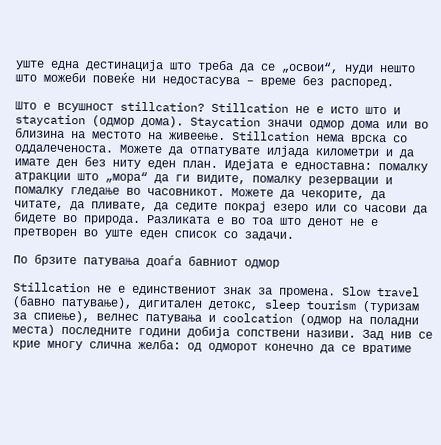уште една дестинација што треба да се „освои“, нуди нешто што можеби повеќе ни недостасува – време без распоред.

Што е всушност stillcation? Stillcation не е исто што и staycation (одмор дома). Staycation значи одмор дома или во близина на местото на живеење. Stillcation нема врска со оддалеченоста. Можете да отпатувате илјада километри и да имате ден без ниту еден план. Идејата е едноставна: помалку атракции што „мора“ да ги видите, помалку резервации и помалку гледање во часовникот. Можете да чекорите, да читате, да пливате, да седите покрај езеро или со часови да бидете во природа. Разликата е во тоа што денот не е претворен во уште еден список со задачи.

По брзите патувања доаѓа бавниот одмор

Stillcation не е единствениот знак за промена. Slow travel (бавно патување), дигитален детокс, sleep tourism (туризам за спиење), велнес патувања и coolcation (одмор на поладни места) последните години добија сопствени називи. Зад нив се крие многу слична желба: од одморот конечно да се вратиме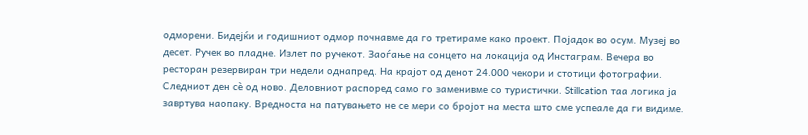одморени. Бидејќи и годишниот одмор почнавме да го третираме како проект. Појадок во осум. Музеј во десет. Ручек во пладне. Излет по ручекот. Заоѓање на сонцето на локација од Инстаграм. Вечера во ресторан резервиран три недели однапред. На крајот од денот 24.000 чекори и стотици фотографии. Следниот ден сѐ од ново. Деловниот распоред само го заменивме со туристички. Stillcation таа логика ја завртува наопаку. Вредноста на патувањето не се мери со бројот на места што сме успеале да ги видиме.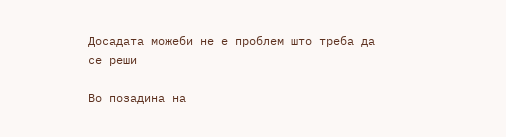Досадата можеби не е проблем што треба да се реши

Во позадина на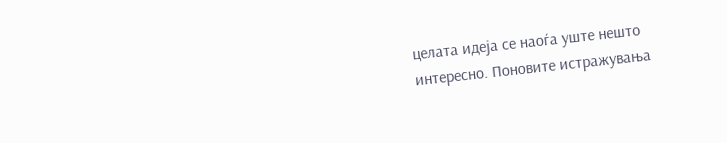целата идеја се наоѓа уште нешто интересно. Поновите истражувања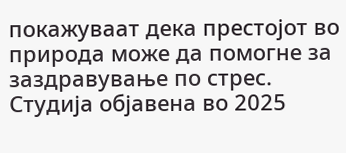покажуваат дека престојот во природа може да помогне за заздравување по стрес. Студија објавена во 2025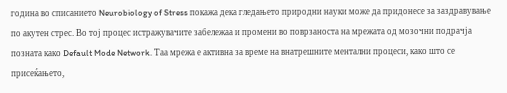година во списанието Neurobiology of Stress покажа дека гледањето природни науки може да придонесе за заздравување по акутен стрес. Во тој процес истражувачите забележаа и промени во поврзаноста на мрежата од мозочни подрачја позната како Default Mode Network. Таа мрежа е активна за време на внатрешните ментални процеси, како што се присеќањето,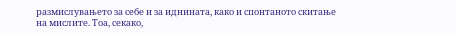размислувањето за себе и за иднината, како и спонтаното скитање на мислите. Тоа, секако,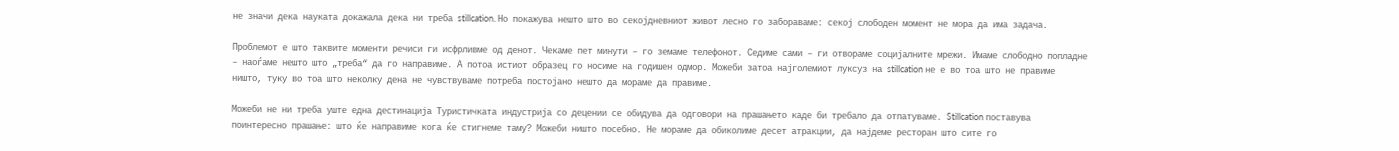не значи дека науката докажала дека ни треба stillcation. Но покажува нешто што во секојдневниот живот лесно го забораваме: секој слободен момент не мора да има задача.

Проблемот е што таквите моменти речиси ги исфрливме од денот. Чекаме пет минути – го земаме телефонот. Седиме сами – ги отвораме социјалните мрежи. Имаме слободно попладне – наоѓаме нешто што „треба“ да го направиме. А потоа истиот образец го носиме на годишен одмор. Можеби затоа најголемиот луксуз на stillcation не е во тоа што не правиме ништо, туку во тоа што неколку дена не чувствуваме потреба постојано нешто да мораме да правиме.

Можеби не ни треба уште една дестинација Туристичката индустрија со децении се обидува да одговори на прашањето каде би требало да отпатуваме. Stillcation поставува поинтересно прашање: што ќе направиме кога ќе стигнеме таму? Можеби ништо посебно. Не мораме да обиколиме десет атракции, да најдеме ресторан што сите го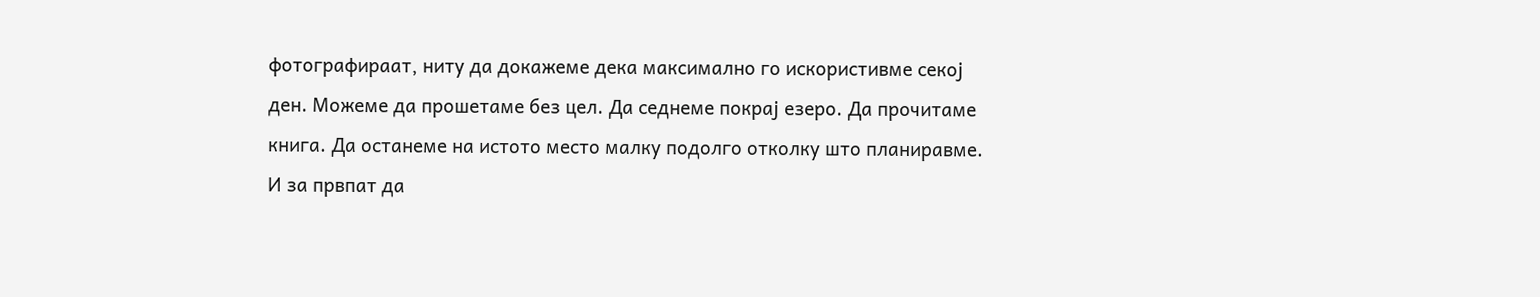фотографираат, ниту да докажеме дека максимално го искористивме секој ден. Можеме да прошетаме без цел. Да седнеме покрај езеро. Да прочитаме книга. Да останеме на истото место малку подолго отколку што планиравме. И за првпат да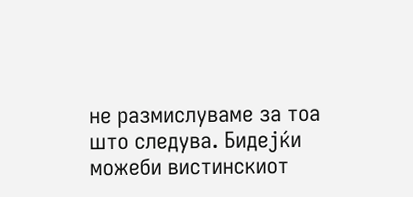не размислуваме за тоа што следува. Бидејќи можеби вистинскиот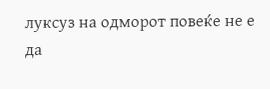луксуз на одморот повеќе не е да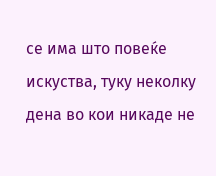се има што повеќе искуства, туку неколку дена во кои никаде не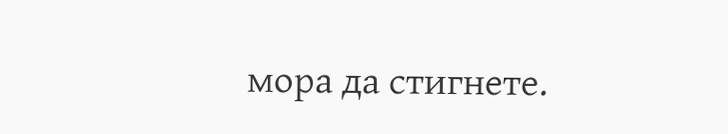мора да стигнете.